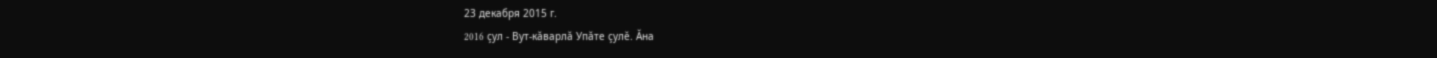23 декабря 2015 г.
2016 çул - Вут-кăварлă Упăте çулĕ. Ăна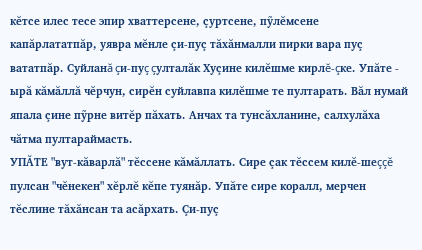кĕтсе илес тесе эпир хваттерсене, çуртсене, пỹлĕмсене капăрлататпăр, уявра мĕнле çи-пуç тăхăнмалли пирки вара пуç вататпăр. Суйланă çи-пуç çулталăк Хуçине килĕшме кирлĕ-çке. Упăте - ырă кăмăллă чĕрчун, сирĕн суйлавпа килĕшме те пултарать. Вăл нумай япала çине пỹрне витĕр пăхать. Анчах та тунсăхланине, салхулăха чăтма пултараймасть.
УПĂТЕ "вут-кăварлă" тĕссене кăмăллать. Сире çак тĕссем килĕ-шеççĕ пулсан "чĕнекен" хĕрлĕ кĕпе туянăр. Упăте сире коралл, мерчен тĕслине тăхăнсан та асăрхать. Çи-пуç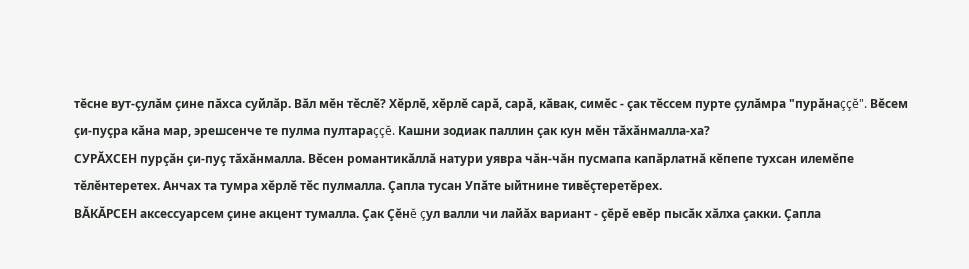тĕсне вут-çулăм çине пăхса суйлăр. Вăл мĕн тĕслĕ? Хĕрлĕ, хĕрлĕ сарă, сарă, кăвак, симĕс - çак тĕссем пурте çулăмра "пурăнаççĕ". Вĕсем çи-пуçра кăна мар, эрешсенче те пулма пултараççĕ. Кашни зодиак паллин çак кун мĕн тăхăнмалла-ха?
СУРĂХСЕН пурçăн çи-пуç тăхăнмалла. Вĕсен романтикăллă натури уявра чăн-чăн пусмапа капăрлатнă кĕпепе тухсан илемĕпе тĕлĕнтеретех. Анчах та тумра хĕрлĕ тĕс пулмалла. Çапла тусан Упăте ыйтнине тивĕçтеретĕрех.
ВĂКĂРСЕН аксессуарсем çине акцент тумалла. Çак Çĕнĕ çул валли чи лайăх вариант - çĕрĕ евĕр пысăк хăлха çакки. Çапла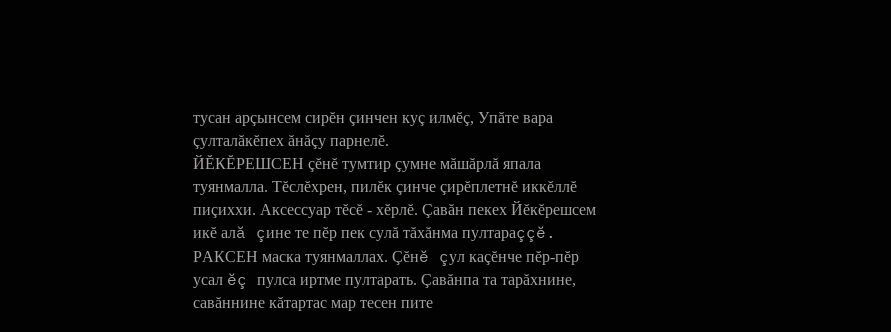тусан арçынсем сирĕн çинчен куç илмĕç, Упăте вара çулталăкĕпех ăнăçу парнелĕ.
ЙĔКĔРЕШСЕН çĕнĕ тумтир çумне мăшăрлă япала туянмалла. Тĕслĕхрен, пилĕк çинче çирĕплетнĕ иккĕллĕ пиçиххи. Аксессуар тĕсĕ - хĕрлĕ. Çавăн пекех Йĕкĕрешсем икĕ алă çине те пĕр пек сулă тăхăнма пултараççĕ.
РАКСЕН маска туянмаллах. Çĕнĕ çул каçĕнче пĕр-пĕр усал ĕç пулса иртме пултарать. Çавăнпа та тарăхнине, савăннине кăтартас мар тесен пите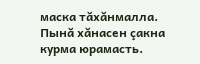маска тăхăнмалла. Пынă хăнасен çакна курма юрамасть.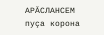АРĂСЛАНСЕМ пуçа корона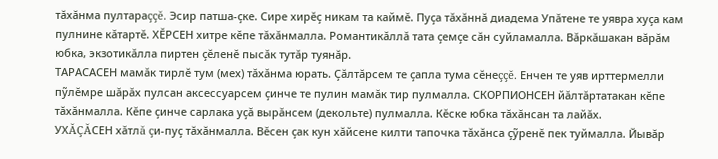тăхăнма пултараççĕ. Эсир патша-çке. Сире хирĕç никам та каймĕ. Пуçа тăхăннă диадема Упăтене те уявра хуçа кам пулнине кăтартĕ. ХĔРСЕН хитре кĕпе тăхăнмалла. Романтикăллă тата çемçе сăн суйламалла. Вăркăшакан вăрăм юбка, экзотикăлла пиртен çĕленĕ пысăк тутăр туянăр.
ТАРАСАСЕН мамăк тирлĕ тум (мех) тăхăнма юрать. Çăлтăрсем те çапла тума сĕнеççĕ. Енчен те уяв ирттермелли пỹлĕмре шăрăх пулсан аксессуарсем çинче те пулин мамăк тир пулмалла. СКОРПИОНСЕН йăлтăртатакан кĕпе тăхăнмалла. Кĕпе çинче сарлака уçă вырăнсем (декольте) пулмалла. Кĕске юбка тăхăнсан та лайăх.
УХĂÇĂСЕН хăтлă çи-пуç тăхăнмалла. Вĕсен çак кун хăйсене килти тапочка тăхăнса çỹренĕ пек туймалла. Йывăр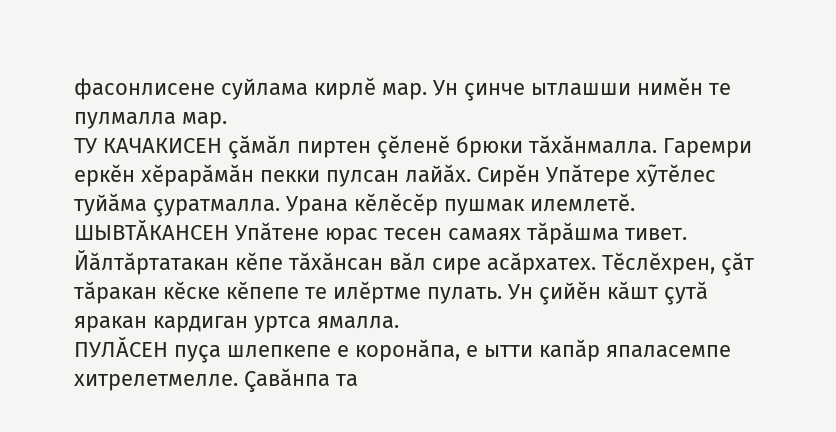фасонлисене суйлама кирлĕ мар. Ун çинче ытлашши нимĕн те пулмалла мар.
ТУ КАЧАКИСЕН çăмăл пиртен çĕленĕ брюки тăхăнмалла. Гаремри еркĕн хĕрарăмăн пекки пулсан лайăх. Сирĕн Упăтере хỹтĕлес туйăма çуратмалла. Урана кĕлĕсĕр пушмак илемлетĕ.
ШЫВТĂКАНСЕН Упăтене юрас тесен самаях тăрăшма тивет. Йăлтăртатакан кĕпе тăхăнсан вăл сире асăрхатех. Тĕслĕхрен, çăт тăракан кĕске кĕпепе те илĕртме пулать. Ун çийĕн кăшт çутă яракан кардиган уртса ямалла.
ПУЛĂСЕН пуçа шлепкепе е коронăпа, е ытти капăр япаласемпе хитрелетмелле. Çавăнпа та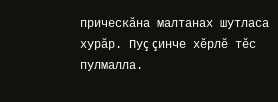прическăна малтанах шутласа хурăр. Пуç çинче хĕрлĕ тĕс пулмалла.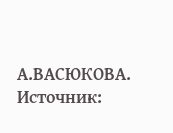А.ВАСЮКОВА.
Источник: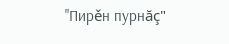"Пирěн пурнăç"